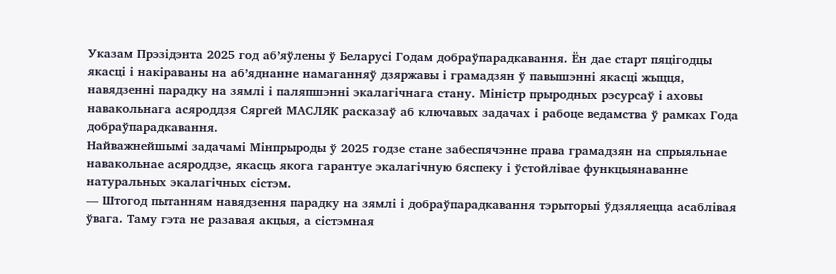Указам Прэзідэнта 2025 год аб’яўлены ў Беларусі Годам добраўпарадкавання. Ён дае старт пяцігодцы якасці і накіраваны на аб’яднанне намаганняў дзяржавы і грамадзян ў павышэнні якасці жыцця, навядзенні парадку на зямлі і паляпшэнні экалагічнага стану. Міністр прыродных рэсурсаў і аховы навакольнага асяроддзя Сяргей МАСЛЯК расказаў аб ключавых задачах і рабоце ведамства ў рамках Года добраўпарадкавання.
Найважнейшымі задачамі Мінпрыроды ў 2025 годзе стане забеспячэнне права грамадзян на спрыяльнае навакольнае асяроддзе, якасць якога гарантуе экалагічную бяспеку і ўстойлівае функцыянаванне натуральных экалагічных сістэм.
— Штогод пытанням навядзення парадку на зямлі і добраўпарадкавання тэрыторыі ўдзяляецца асаблівая ўвага. Таму гэта не разавая акцыя, а сістэмная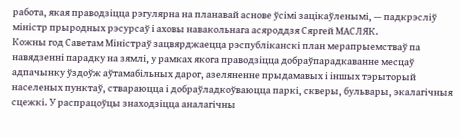работа, якая праводзіцца рэгулярна на планавай аснове ўсімі зацікаўленымі, — падкрэсліў міністр прыродных рэсурсаў і аховы навакольнага асяроддзя Сяргей МАСЛЯК.
Кожны год Саветам Міністраў зацвярджаецца рэспубліканскі план мерапрыемстваў па навядзенні парадку на зямлі, у рамках якога праводзіцца добраўпарадкаванне месцаў адпачынку ўздоўж аўтамабільных дарог, азеляненне прыдамавых і іншых тэрыторый населеных пунктаў, ствараюцца і добраўладкоўваюцца паркі, скверы, бульвары, экалагічныя сцежкі. У распрацоўцы знаходзіцца аналагічны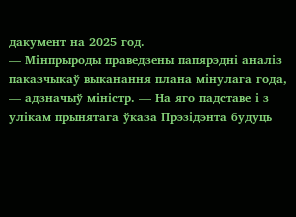дакумент на 2025 год.
— Мінпрыроды праведзены папярэдні аналіз паказчыкаў выканання плана мінулага года, — адзначыў міністр. — На яго падставе і з улікам прынятага ўказа Прэзідэнта будуць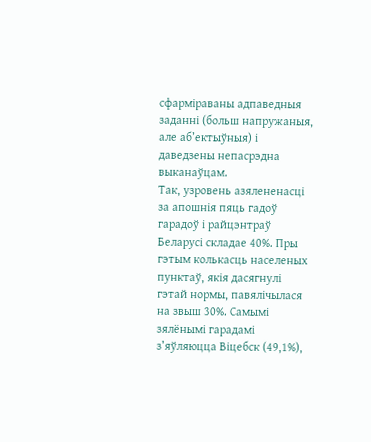сфарміраваны адпаведныя заданні (больш напружаныя, але аб’ектыўныя) і даведзены непасрэдна выканаўцам.
Так, узровень азялененасці за апошнія пяць гадоў гарадоў і райцэнтраў Беларусі складае 40%. Пры гэтым колькасць населеных пунктаў, якія дасягнулі гэтай нормы, павялічылася на звыш 30%. Самымі зялёнымі гарадамі з’яўляюцца Віцебск (49,1%),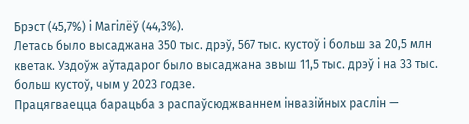Брэст (45,7%) і Магілёў (44,3%).
Летась было высаджана 350 тыс. дрэў, 567 тыс. кустоў і больш за 20,5 млн кветак. Уздоўж аўтадарог было высаджана звыш 11,5 тыс. дрэў і на 33 тыс. больш кустоў, чым у 2023 годзе.
Працягваецца барацьба з распаўсюджваннем інвазійных раслін —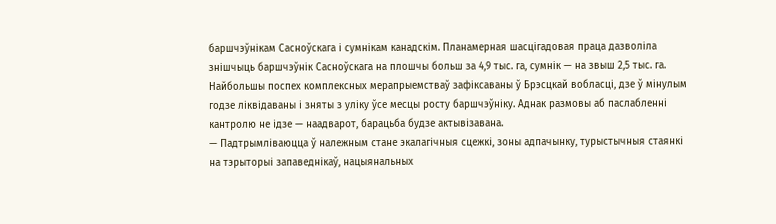баршчэўнікам Сасноўскага і сумнікам канадскім. Планамерная шасцігадовая праца дазволіла знішчыць баршчэўнік Сасноўскага на плошчы больш за 4,9 тыс. га, сумнік — на звыш 2,5 тыс. га. Найбольшы поспех комплексных мерапрыемстваў зафіксаваны ў Брэсцкай вобласці, дзе ў мінулым годзе ліквідаваны і зняты з уліку ўсе месцы росту баршчэўніку. Аднак размовы аб паслабленні кантролю не ідзе — наадварот, барацьба будзе актывізавана.
— Падтрымліваюцца ў належным стане экалагічныя сцежкі, зоны адпачынку, турыстычныя стаянкі на тэрыторыі запаведнікаў, нацыянальных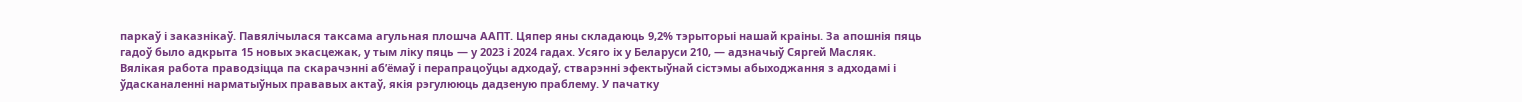паркаў і заказнікаў. Павялічылася таксама агульная плошча ААПТ. Цяпер яны складаюць 9,2% тэрыторыі нашай краіны. За апошнія пяць гадоў было адкрыта 15 новых экасцежак, у тым ліку пяць — у 2023 і 2024 гадах. Усяго іх у Беларуси 210, — адзначыў Сяргей Масляк.
Вялікая работа праводзіцца па скарачэнні аб’ёмаў і перапрацоўцы адходаў, стварэнні эфектыўнай сістэмы абыходжання з адходамі і ўдасканаленні нарматыўных прававых актаў, якія рэгулююць дадзеную праблему. У пачатку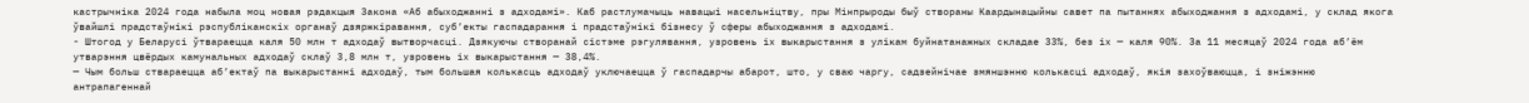кастрычніка 2024 года набыла моц новая рэдакцыя Закона «Аб абыходжанні з адходамі». Каб растлумачыць навацыі насельніцтву, пры Мінпрыроды быў створаны Каардынацыйны савет па пытаннях абыходжання з адходамі, у склад якога ўвайшлі прадстаўнікі рэспубліканскіх органаў дзяржкіравання, суб’екты гаспадарання і прадстаўнікі бізнесу ў сферы абыходжання з адходамі.
- Штогод у Беларусі ўтвараецца каля 50 млн т адходаў вытворчасці. Дзякуючы створанай сістэме рэгулявання, узровень іх выкарыстання з улікам буйнатанажных складае 33%, без іх — каля 90%. За 11 месяцаў 2024 года аб’ём утварэння цвёрдых камунальных адходаў склаў 3,8 млн т, узровень іх выкарыстання — 38,4%.
— Чым больш ствараецца аб’ектаў па выкарыстанні адходаў, тым большая колькасць адходаў уключаецца ў гаспадарчы абарот, што, у сваю чаргу, садзейнічае змяншэнню колькасці адходаў, якія захоўваюцца, і зніжэнню антрапагеннай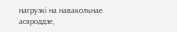нагрузкі на навакольнае асяроддзе,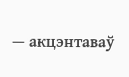— акцэнтаваў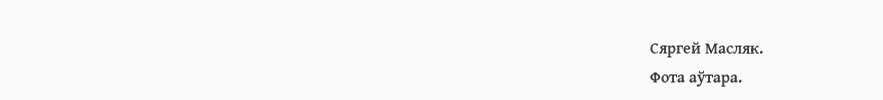Сяргей Масляк.
Фота аўтара.